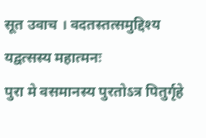सूत उवाच । वदतस्तत्समुद्दिश्य यद्वत्सस्य महात्मनः
पुरा मे वसमानस्य पुरतोऽत्र पितुर्गृहे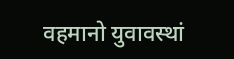वहमानो युवावस्थां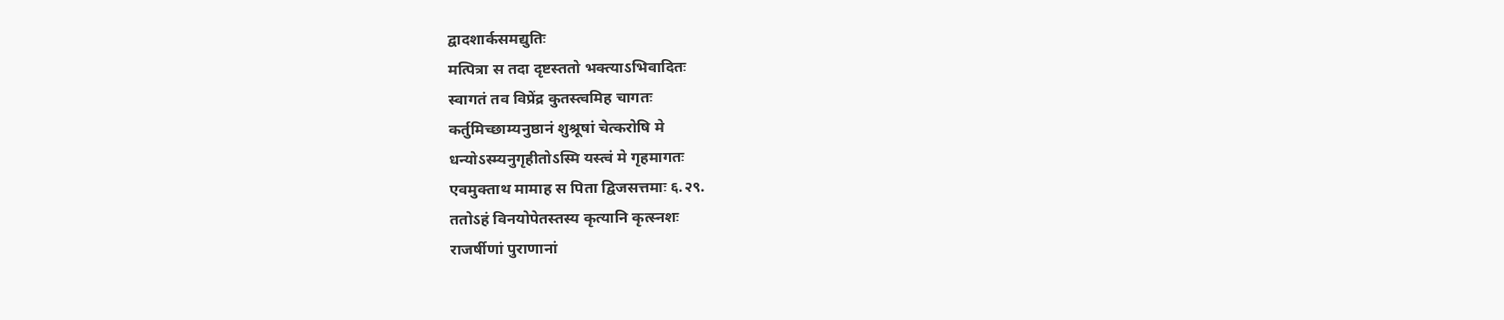द्वादशार्कसमद्युतिः
मत्पित्रा स तदा दृष्टस्ततो भक्त्याऽभिवादितः
स्वागतं तव विप्रेंद्र कुतस्त्वमिह चागतः
कर्तुमिच्छाम्यनुष्ठानं शुश्रूषां चेत्करोषि मे
धन्योऽस्म्यनुगृहीतोऽस्मि यस्त्वं मे गृहमागतः
एवमुक्ताथ मामाह स पिता द्विजसत्तमाः ६.२९.
ततोऽहं विनयोपेतस्तस्य कृत्यानि कृत्स्नशः
राजर्षीणां पुराणानां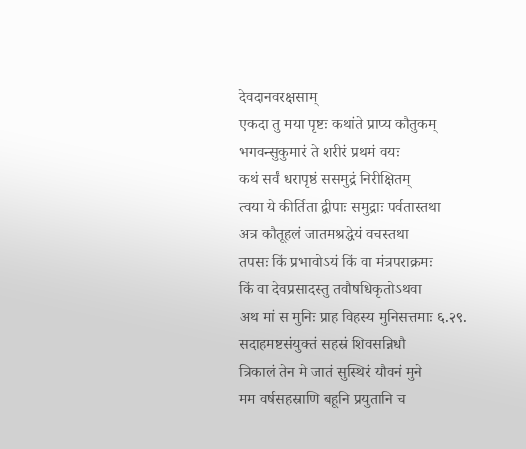देवदानवरक्षसाम्
एकदा तु मया पृष्टः कथांते प्राप्य कौतुकम्
भगवन्सुकुमारं ते शरीरं प्रथमं वयः
कथं सर्वं धरापृष्ठं ससमुद्रं निरीक्षितम्
त्वया ये कीर्तिता द्वीपाः समुद्राः पर्वतास्तथा
अत्र कौतूहलं जातमश्रद्धेयं वचस्तथा
तपसः किं प्रभावोऽयं किं वा मंत्रपराक्रमः
किं वा देवप्रसादस्तु तवौषधिकृतोऽथवा
अथ मां स मुनिः प्राह विहस्य मुनिसत्तमाः ६.२९.
सदाहमष्टसंयुक्तं सहस्रं शिवसन्निधौ
त्रिकालं तेन मे जातं सुस्थिरं यौवनं मुने
मम वर्षसहस्राणि बहूनि प्रयुतानि च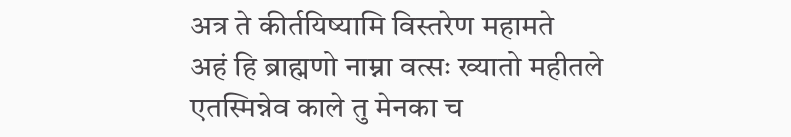अत्र ते कीर्तयिष्यामि विस्तरेण महामते
अहं हि ब्राह्मणो नाम्ना वत्सः ख्यातो महीतले
एतस्मिन्नेव काले तु मेनका च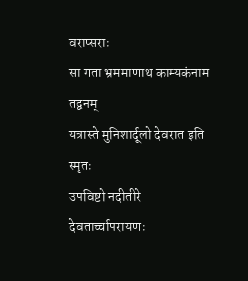वराप्सराः
सा गता भ्रममाणाथ काम्यकंनाम तद्वनम्
यत्रास्ते मुनिशार्दूलो देवरात इति स्मृतः
उपविष्टो नदीतीरे देवतार्च्चापरायणः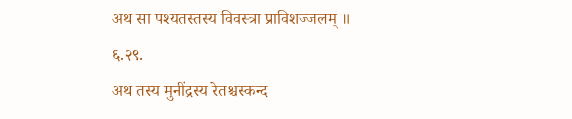अथ सा पश्यतस्तस्य विवस्त्रा प्राविशज्जलम् ॥ ६.२९.
अथ तस्य मुनींद्रस्य रेतश्चस्कन्द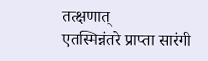तत्क्षणात्
एतस्मिन्नंतरे प्राप्ता सारंगी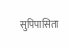सुपिपासिता